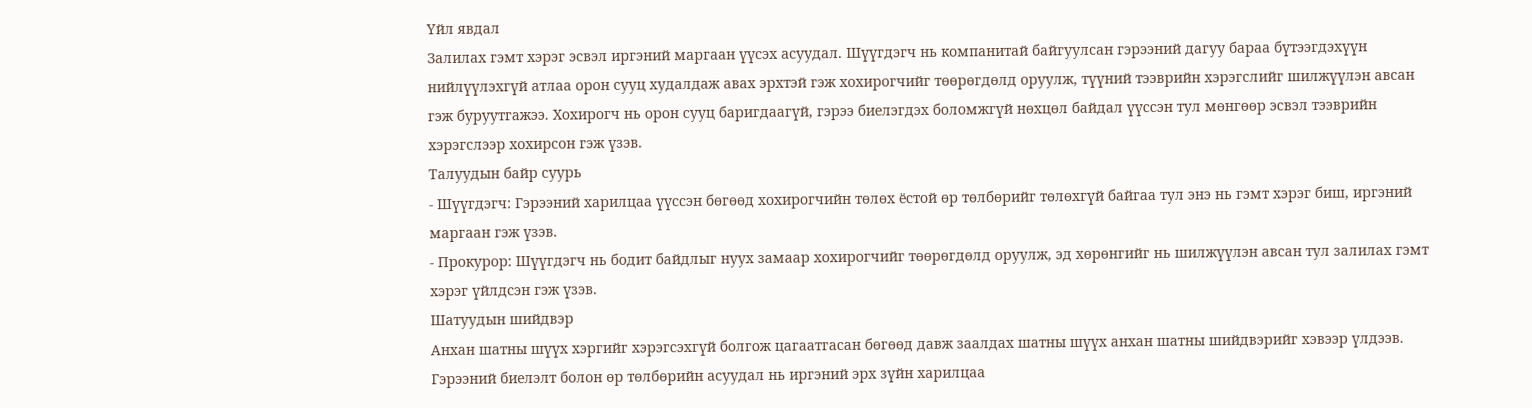Үйл явдал
Залилах гэмт хэрэг эсвэл иргэний маргаан үүсэх асуудал. Шүүгдэгч нь компанитай байгуулсан гэрээний дагуу бараа бүтээгдэхүүн нийлүүлэхгүй атлаа орон сууц худалдаж авах эрхтэй гэж хохирогчийг төөрөгдөлд оруулж, түүний тээврийн хэрэгслийг шилжүүлэн авсан гэж буруутгажээ. Хохирогч нь орон сууц баригдаагүй, гэрээ биелэгдэх боломжгүй нөхцөл байдал үүссэн тул мөнгөөр эсвэл тээврийн хэрэгслээр хохирсон гэж үзэв.
Талуудын байр суурь
- Шүүгдэгч: Гэрээний харилцаа үүссэн бөгөөд хохирогчийн төлөх ёстой өр төлбөрийг төлөхгүй байгаа тул энэ нь гэмт хэрэг биш, иргэний маргаан гэж үзэв.
- Прокурор: Шүүгдэгч нь бодит байдлыг нуух замаар хохирогчийг төөрөгдөлд оруулж, эд хөрөнгийг нь шилжүүлэн авсан тул залилах гэмт хэрэг үйлдсэн гэж үзэв.
Шатуудын шийдвэр
Анхан шатны шүүх хэргийг хэрэгсэхгүй болгож цагаатгасан бөгөөд давж заалдах шатны шүүх анхан шатны шийдвэрийг хэвээр үлдээв. Гэрээний биелэлт болон өр төлбөрийн асуудал нь иргэний эрх зүйн харилцаа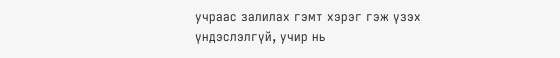учраас залилах гэмт хэрэг гэж үзэх үндэслэлгүй, учир нь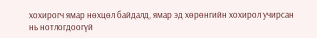хохирогч ямар нөхцөл байдалд, ямар эд хөрөнгийн хохирол учирсан нь нотлогдоогүй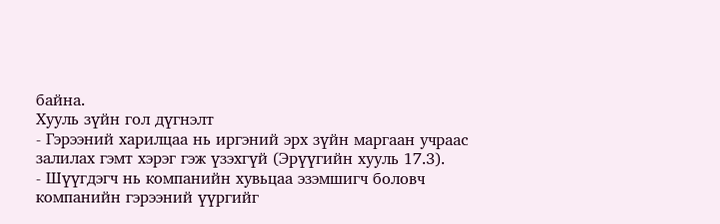байна.
Хууль зүйн гол дүгнэлт
- Гэрээний харилцаа нь иргэний эрх зүйн маргаан учраас залилах гэмт хэрэг гэж үзэхгүй (Эрүүгийн хууль 17.3).
- Шүүгдэгч нь компанийн хувьцаа эзэмшигч боловч компанийн гэрээний үүргийг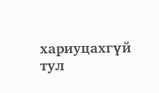хариуцахгүй тул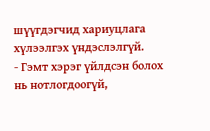шүүгдэгчид хариуцлага хүлээлгэх үндэслэлгүй.
- Гэмт хэрэг үйлдсэн болох нь нотлогдоогүй,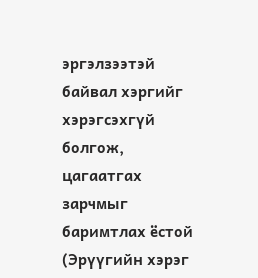эргэлзээтэй байвал хэргийг хэрэгсэхгүй болгож, цагаатгах зарчмыг баримтлах ёстой (Эрүүгийн хэрэг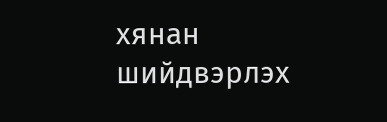хянан шийдвэрлэх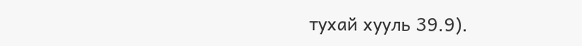тухай хууль 39.9).